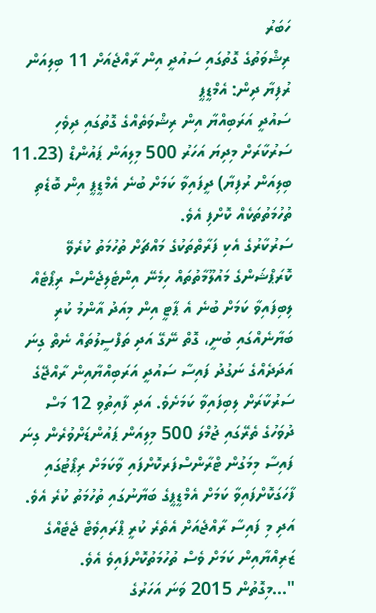ހަބަރު
ރިޝްވަތުގެ ގޮތުގައި ސައުދީ އިން ރާއްޖެއަށް 11 ބިލިއަން ރުފިޔާ ދިން: އެމްޑީޕީ
ސައުދީ އަރަބިއްޔާ އިން ރިޝްވަތެއްގެ ގޮތުގައި ދިވެހި ސަރުކާރަށް މިދިޔަ އަހަރު 500 މިލިއަން ޕައުންޑް (11.23 ބިލިއަން ރުފިޔާ) ދީފައިވާ ކަމަށް ބުނެ އެމްޑީޕީ އިން ބޮޑެތި ތުހުމަތުތަކެއް ކޮށްފި އެވެ.
ސަރުކާރުގެ އެކި ފަރާތްތަކުގެ މައްޗަށް ތުހުމަތު ކުރެވޭ ކޮރަޕްޝަންގެ މައުލޫމާތުތައް ހިމެނޭ އިންޓެލިޖެންސް ރިޕޯޓެއް ލިބިފައިވާ ކަމަށް ބުނެ އެ ޕާޓީ އިން މިއަދު އާންމު ކުރި ބަޔާނެއްގައި ބުނީ، ގޮތް ނޭގޭ އަދި ތަފްސީލުތައް ނެތް ގިނަ އަދަދެއްގެ ނަގުދު ފައިސާ ސައުދީ އަރަބިއްޔާއިން ރާއްޖޭގެ ސަރުކާރަށް ލިބިފައިވާ ކަމަށެވެ. އަދި ފާއިތުވި 12 މަސް ދުވަހުގެ ތެރޭގައި ޖުމްލަ 500 މިލިއަން ޕައުންޑަށްވުރެން ގިނަ ފައިސާ މިމަގުން ޓްރާންސްފަރކޮށްފައި ވާކަމަށް ރިޕޯޓުގައި ފާހަގަކޮށްފައިވާ ކަމަށް އެމްޑީޕީގެ ބަޔާނުގައި ތުހުމަތު ކުރެ އެވެ. އަދި މި ފައިސާ ރާއްޖެއަށް އެތެރެ ކުރީ ޕްރައިވެޓް ޖެޓެއްގެ ޒަރިއްޔާއިން ކަމަށް ވެސް ތުހުމަތުކޮށްފައިވެ އެވެ.
"...މިގޮތުން 2015 ވަނަ އަހަރުގެ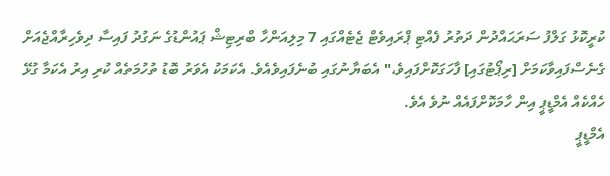ކުރީކޮޅު ގަލްފު ސަރަޙައްދުން ދަތުރު ފެއްޓި ޕްރައިވެޓް ޖެޓެއްގައި 7 މިލިއަންހާ ބްރިޓިޝް ޕައުންޑުގެ ނަގުދު ފައިސާ ދިވެހިރާއްޖެއަށް ގެނެސްފައިވާކަމަށް [ރިޕޯޓުގައި] ފާހަގަކޮށްފައިވެ،" އެބަޔާނުގައި ބުނެފައިވެއެވެ. އެކަމަކު އެވަރު ބޮޑު ތުހުމަތެއް ކުރި އިރު އެކަމާ ގުޅޭ ހެއްކެއް އެމްޑީޕީ އިން ހާމަކޮށްފައެއް ނުވެ އެވެ.
އެމްޑީޕީ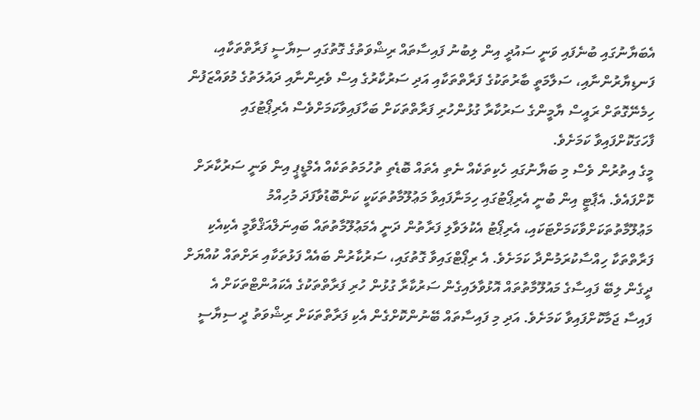އެބަޔާނުގައި ބުނެފައި ވަނީ ސައުދީ އިން ލިބުނު ފައިސާތައް ރިޝްވަތުގެ ގޮތުގައި ސިޔާސީ ފަރާތްތަކާއި، ފަނޑިޔާރުންނާއި، ސަލާމަތީ ބާރުތަކުގެ ފަރާތްތަކާއި އަދި ސަރުކާރުގެ އިސް ވެރިންނާއި ދައުލަތުގެ މުވައްޒަފުން ހިމެނޭގޮތަށް ރައީސް ޔާމީންގެ ސަރުކާރާ ގުޅުންހުރި ފަރާތްތަކަށް ބަހާފައިވާކަމަށްވެސް އެރިޕޯޓުގައި ފާހަގަކޮށްފައިވާ ކަމަށެވެ.
މީގެ އިތުރުން ވެސް މި ބަޔާނުގައި ހެކިތަކެއް ނެތި އެތައް ބޮޑެތި ތުހުމަތުތަކެއް އެމްޑީޕީ އިން ވަނީ ސަރުކާރަށް ކޮށްފައެވެ. އެޕާޓީ އިން ބުނީ އެރިޕޯޓުގައި ހިމަނާފައިވާ މަޢުލޫމާތުތަކަކީ ކަންބޮޑުވާފަދަ މުހިއްމު މަޢުލޫމާތުތަކަށްވާކަމަށްޓަކައި، އެރިޕޯޓު އެކުލަވާލި ފަރާތުން ދަނީ އެމަޢުލޫމާތުތައް ބައިނަލްއަޤްވާމީ އެކިއެކި ފަރާތްތަކާ ހިއްސާކުރަމުންދާ ކަމަށެވެ. އެ ރިޕޯޓްގައިވާ ގޮތުގައި، ސަރުކާރުން ބައެއް ފަޅުތަކާއި ރަށްތައް ކުއްޔަށް ދީގެން ލިބޭ ފައިސާގެ މައުލޫމާތުތައް އޮޅުވާލައިގެން ސަރުކާރާ ގުޅުން ހުރި ފަރާތްތަކުގެ އެކައުންޓްތަކަށް އެ ފައިސާ ޖަމާކޮށްފައިވާ ކަމަށެވެ. އަދި މި ފައިސާތައް ބޭނުންކޮށްގެން އެކި ފަރާތްތަކަށް ރިޝްވަތު ދީ ސިޔާސީ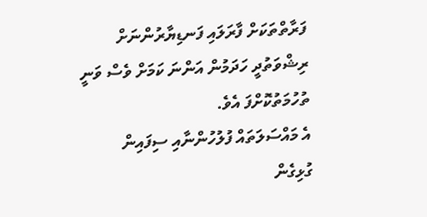ފަރާތްތަކަށް ފާރަލައި ފަނޑިޔާރުންނަށް ރިޝްވަތުދީ ހަދަމުން އަންނަ ކަމަށް ވެސް ވަނީ ތުހުމަތުކޮށްފަ އެވެ.
އެ މައްސަލަތައް ފުލުހުންނާއި ސިފައިން ގުޅިގެން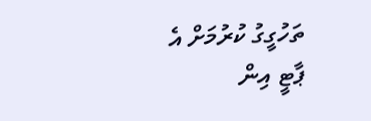ތަހުގީގު ކުރުމަށް އެ ޕާޓީ އިން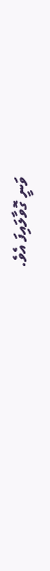ވަނީ ގޮވާލައިފަ އެވެ.